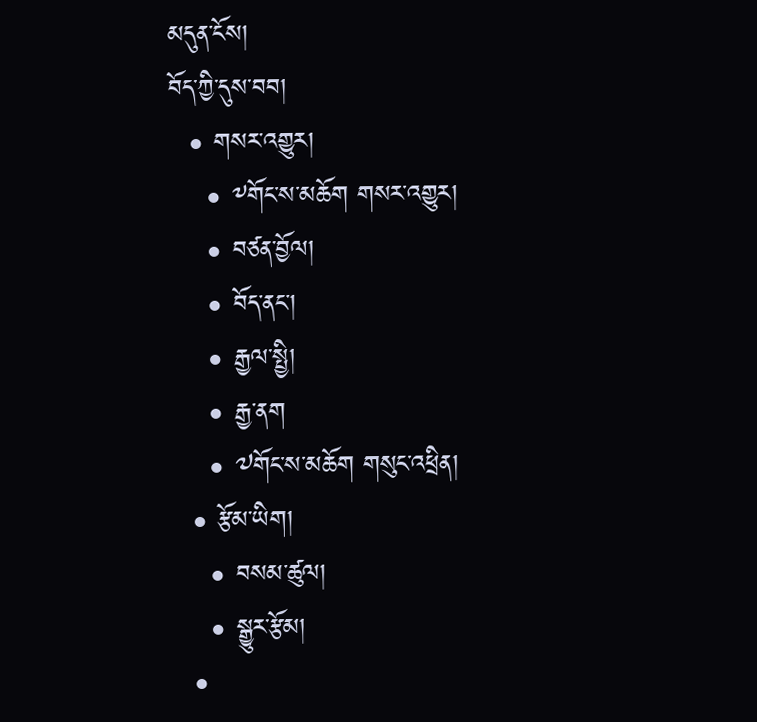མདུན་ངོས།
བོད་ཀྱི་དུས་བབ།
  • གསར་འགྱུར།
    • ༸གོང་ས་མཆོག གསར་འགྱུར།
    • བཙན་བྱོལ།
    • བོད་ནང་།
    • རྒྱལ་སྤྱི།
    • རྒྱ་ནག
    • ༧གོང་ས་མཆོག གསུང་འཕྲིན།
  • རྩོམ་ཡིག།
    • བསམ་ཚུལ།
    • སྒྱུར་རྩོམ།
  •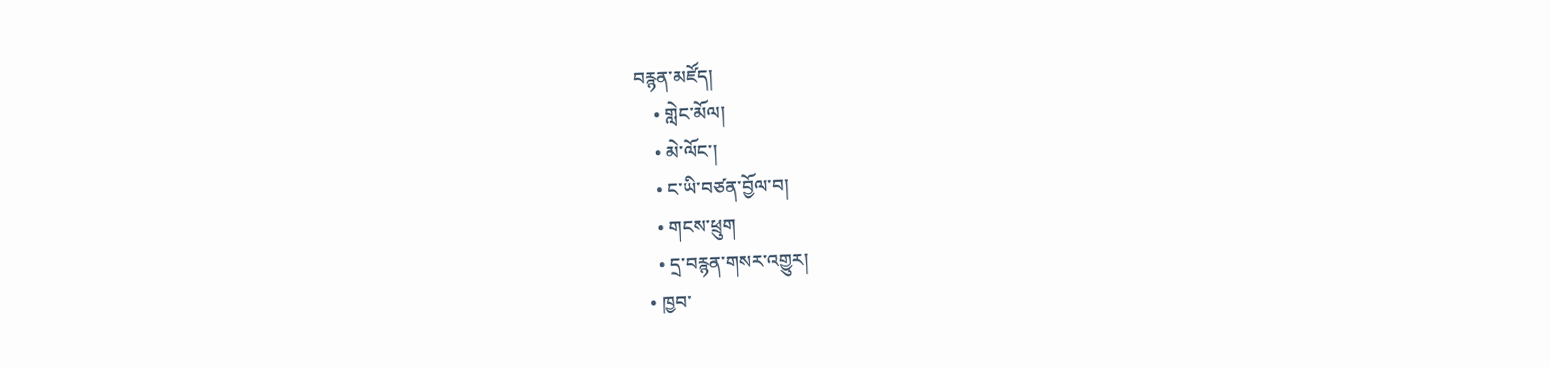བརྙན་མཛོད།
    • གླེང་མོལ།
    • མེ་ལོང་།
    • ང་ཡི་བཙན་བྱོལ་བ།
    • གངས་ཕྲུག
    • དྲ་བརྙན་གསར་འགྱུར།
  • ཁྱབ་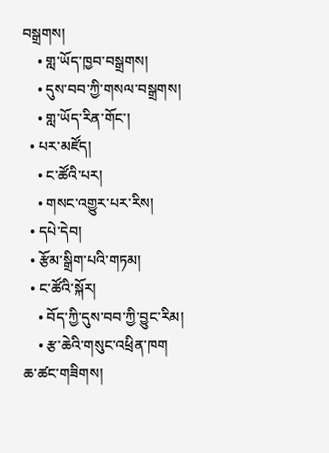བསྒྲགས།
    • གླ་ཡོད་ཁྱབ་བསྒྲགས།
    • དུས་བབ་ཀྱི་གསལ་བསྒྲགས།
    • གླ་ཡོད་རིན་གོང་།
  • པར་མཛོད།
    • ང་ཚོའི་པར།
    • གསང་འགྱུར་པར་རིས།
  • དཔེ་དེབ།
  • རྩོམ་སྒྲིག་པའི་གཏམ།
  • ང་ཚོའི་སྐོར།
    • བོད་ཀྱི་དུས་བབ་ཀྱི་བྱུང་རིམ།
    • རྩ་ཆེའི་གསུང་འཕྲིན་ཁག
ཆ་ཚང་གཟིགས།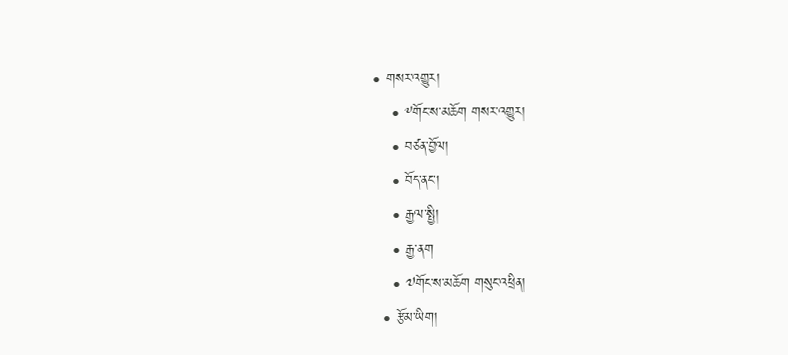• གསར་འགྱུར།
    • ༸གོང་ས་མཆོག གསར་འགྱུར།
    • བཙན་བྱོལ།
    • བོད་ནང་།
    • རྒྱལ་སྤྱི།
    • རྒྱ་ནག
    • ༧གོང་ས་མཆོག གསུང་འཕྲིན།
  • རྩོམ་ཡིག།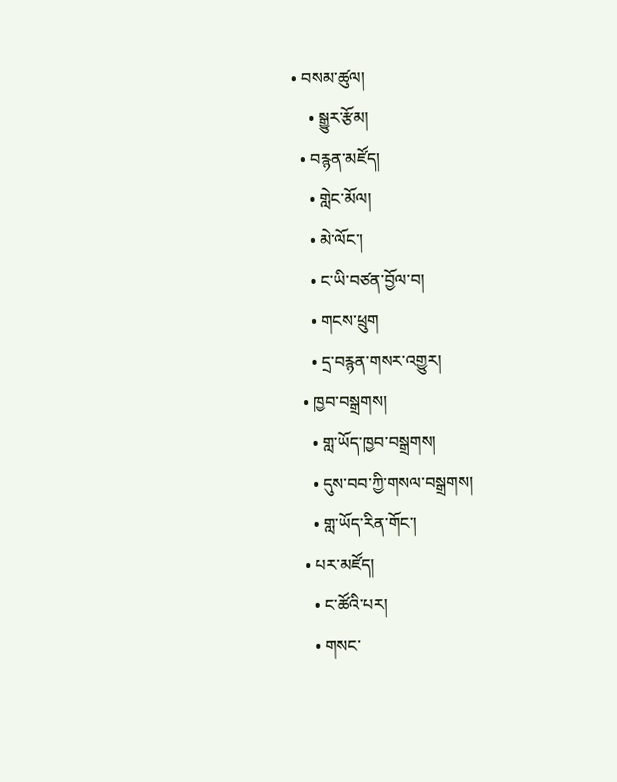• བསམ་ཚུལ།
    • སྒྱུར་རྩོམ།
  • བརྙན་མཛོད།
    • གླེང་མོལ།
    • མེ་ལོང་།
    • ང་ཡི་བཙན་བྱོལ་བ།
    • གངས་ཕྲུག
    • དྲ་བརྙན་གསར་འགྱུར།
  • ཁྱབ་བསྒྲགས།
    • གླ་ཡོད་ཁྱབ་བསྒྲགས།
    • དུས་བབ་ཀྱི་གསལ་བསྒྲགས།
    • གླ་ཡོད་རིན་གོང་།
  • པར་མཛོད།
    • ང་ཚོའི་པར།
    • གསང་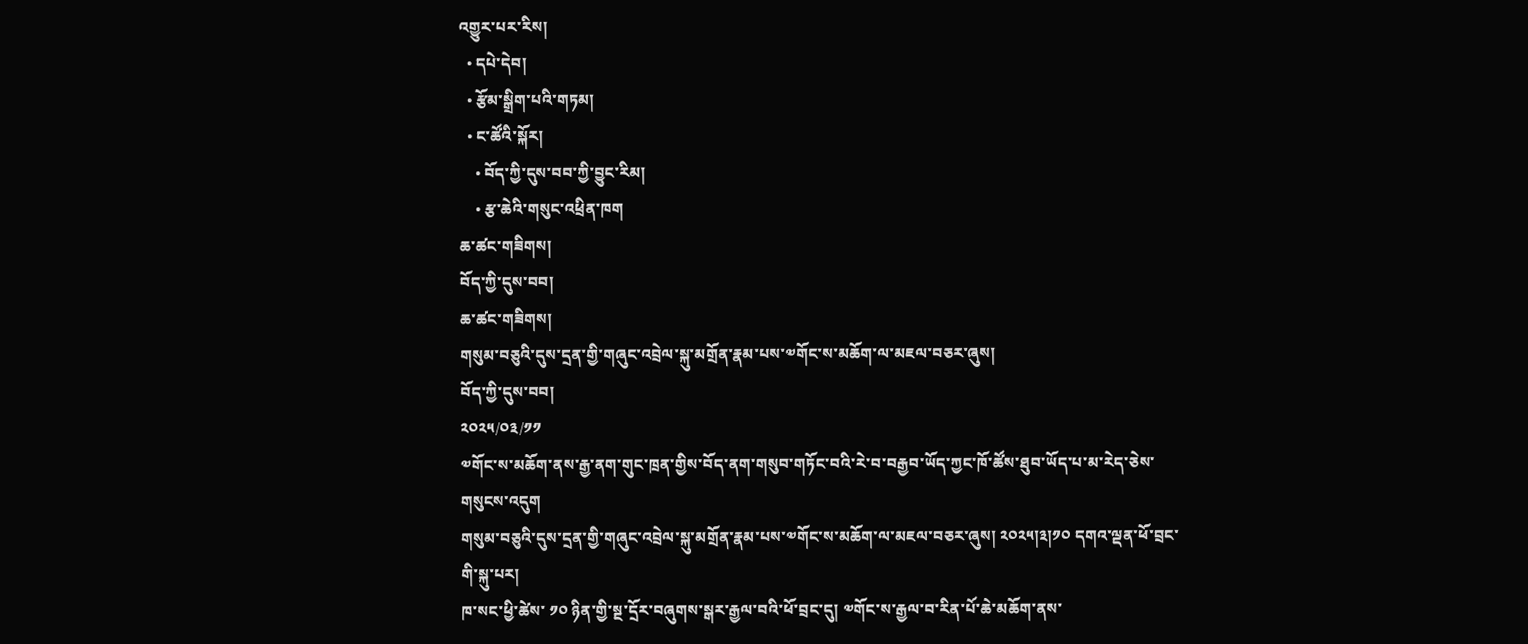འགྱུར་པར་རིས།
  • དཔེ་དེབ།
  • རྩོམ་སྒྲིག་པའི་གཏམ།
  • ང་ཚོའི་སྐོར།
    • བོད་ཀྱི་དུས་བབ་ཀྱི་བྱུང་རིམ།
    • རྩ་ཆེའི་གསུང་འཕྲིན་ཁག
ཆ་ཚང་གཟིགས།
བོད་ཀྱི་དུས་བབ།
ཆ་ཚང་གཟིགས།
གསུམ་བཅུའི་དུས་དྲན་གྱི་གཞུང་འབྲེལ་སྐུ་མགྲོན་རྣམ་པས་༧གོང་ས་མཆོག་ལ་མཇལ་བཅར་ཞུས།
བོད་ཀྱི་དུས་བབ།
༢༠༢༥/༠༣/༡༡
༧གོང་ས་མཆོག་ནས་རྒྱ་ནག་གུང་ཁྲན་གྱིས་བོད་ནག་གསུབ་གཏོང་བའི་རེ་བ་བརྒྱབ་ཡོད་ཀྱང་ཁོ་ཚོས་ཐུབ་ཡོད་པ་མ་རེད་ཅེས་གསུངས་འདུག
གསུམ་བཅུའི་དུས་དྲན་གྱི་གཞུང་འབྲེལ་སྐུ་མགྲོན་རྣམ་པས་༧གོང་ས་མཆོག་ལ་མཇལ་བཅར་ཞུས། ༢༠༢༥།༣།༡༠ དགའ་ལྡན་ཕོ་བྲང་གི་སྐུ་པར།
ཁ་སང་ཕྱི་ཚེས་ ༡༠ ཉིན་གྱི་སྔ་དྲོར་བཞུགས་སྒར་རྒྱལ་བའི་ཕོ་བྲང་དུ། ༧གོང་ས་རྒྱལ་བ་རིན་པོ་ཆེ་མཆོག་ནས་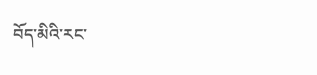བོད་མིའི་རང་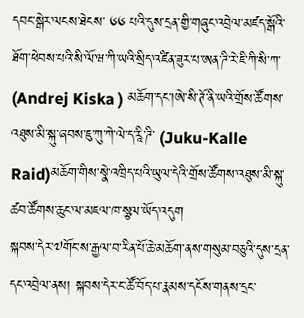དབང་སྒེར་ལངས་ཐེངས་ ༦༦ པའི་དུས་དྲན་གྱི་གཞུང་འབྲེལ་མཛད་སྒོའི་ཐོག་ཕེབས་པའི་སི་ལོ་ཝ་ཀི་ཡའི་སྲིད་འཛིན་ཟུར་པ་ཨན་ཌི་རེ་ཇི་ཀི་སི་ཀ་ (Andrej Kiska ) མཆོག་དང་།ཨེ་སི་ཊོ་ནི་ཡའི་གྲོས་ཚོགས་འཐུས་མི་སྐུ་ཞབས་ཇུ་ཀུ་ཀེ་ལེ་ད་རཱི་ཌི་ (Juku-Kalle Raid)མཆོག་གིས་སྣེ་འཁྲིད་པའི་ཡུལ་དེའི་གྲོས་ཚོགས་འཐུས་མི་སྐུ་ཚབ་ཚོགས་ཆུང་ལ་མཇལ་ཁ་སྩལ་ཡོད་འདུག
སྐབས་དེར་༧གོང་ས་རྒྱལ་བ་རིན་པོ་ཆེ་མཆོག་ནས་གསུམ་བཅུའི་དུས་དྲན་དང་འབྲེལ་ནས། སྐབས་དེར་ང་ཚོ་བོད་པ་རྣམས་དངོས་གནས་དྲང་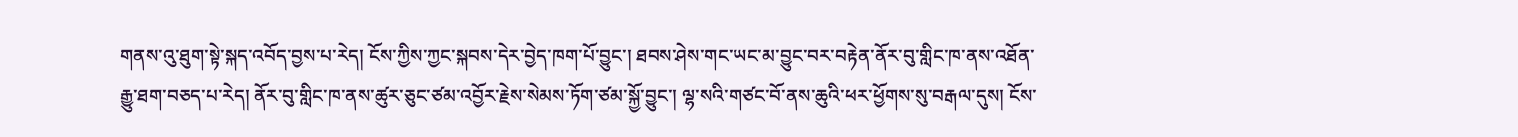གནས་འུ་ཐུག་སྟེ་སྐད་འབོད་བྱས་པ་རེད། ངོས་ཀྱིས་ཀྱང་སྐབས་དེར་བྱེད་ཁག་པོ་བྱུང་། ཐབས་ཤེས་གང་ཡང་མ་བྱུང་བར་བརྟེན་ནོར་བུ་གླིང་ཁ་ནས་འཐོན་རྒྱུ་ཐག་བཅད་པ་རེད། ནོར་བུ་གླིང་ཁ་ནས་ཚུར་ཅུང་ཙམ་འབྱོར་རྗེས་སེམས་ཏོག་ཙམ་སྐྱོ་བྱུང་། ལྷ་སའི་གཙང་བོ་ནས་ཆུའི་ཕར་ཕྱོགས་སུ་བརྒལ་དུས། ངོས་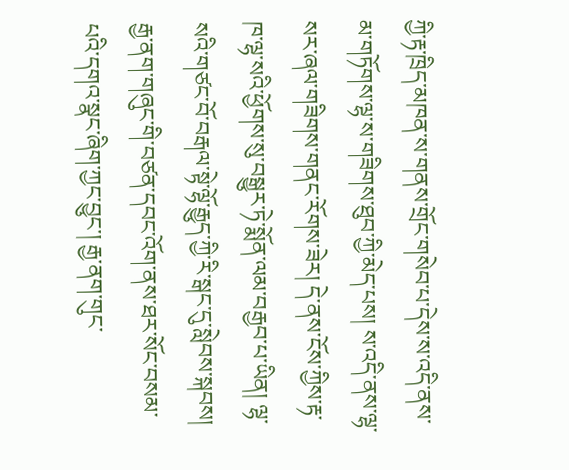ཀྱི་རྟ་ཁྲིད་མཁན་ས་གནས་གྲོང་གསེབ་པ་དེས་ས་འདི་ནས་མ་གཏོགས་ལྷ་ས་གཟིགས་ཐུབ་ཀྱི་མེད་པས། ས་འདི་ནས་ལྷ་སར་ཞལ་གཟིགས་གནང་རོགས་ཟེར། དེ་ནས་ངོས་ཀྱིས་རྟ་ཁ་ལྷ་སའི་ཕྱོགས་སུ་བསྒྱུར་ཏེ་སྨོན་ལམ་བརྒྱབ་པ་ཡིན། ལྷ་སའི་གཙང་བོ་བརྒལ་སྟེ་ལྷོ་རྒྱུད་ཀྱི་རི་སྒང་དུ་སླེབས་སྐབས། རྒྱ་ནག་གཞུང་གི་བཙན་དབང་འོག་ནས་ཐར་སོང་བསམ་པའི་དགའ་སྣང་ཞིག་ཀྱང་བྱུང་། རྒྱ་ནག་གུང་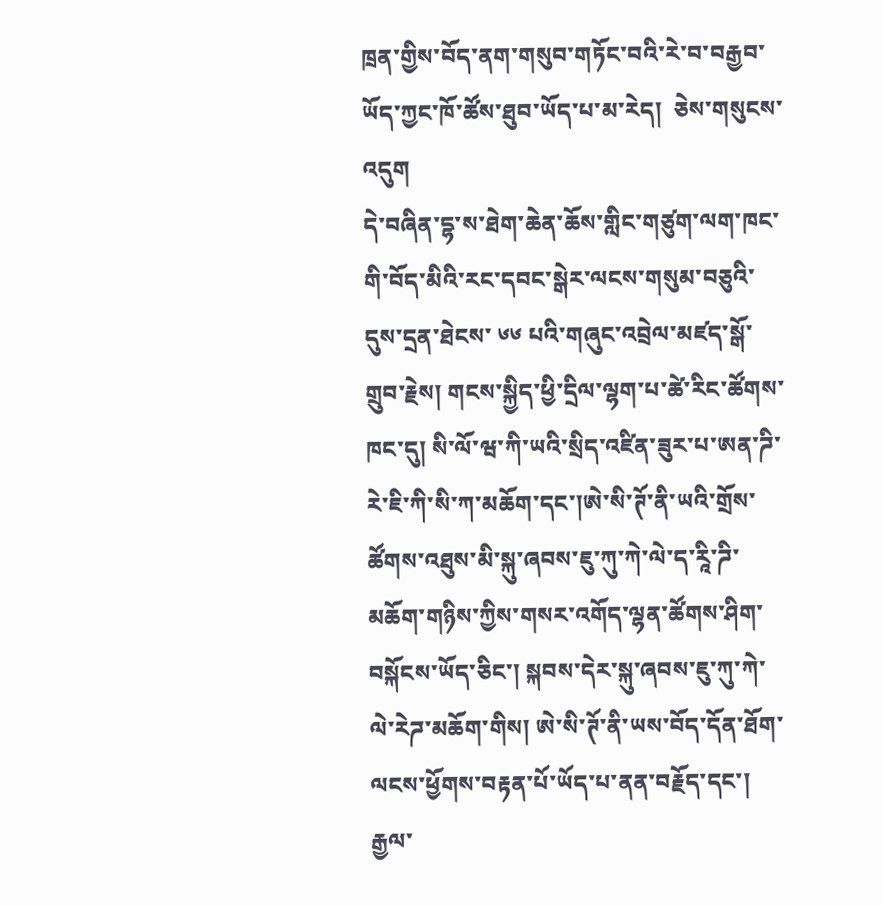ཁྲན་གྱིས་བོད་ནག་གསུབ་གཏོང་བའི་རེ་བ་བརྒྱབ་ཡོད་ཀྱང་ཁོ་ཚོས་ཐུབ་ཡོད་པ་མ་རེད།  ཅེས་གསུངས་འདུག
དེ་བཞིན་དྷ་ས་ཐེག་ཆེན་ཆོས་གླིང་གཙུག་ལག་ཁང་གི་བོད་མིའི་རང་དབང་སྒེར་ལངས་གསུམ་བཅུའི་དུས་དྲན་ཐེངས་ ༦༦ པའི་གཞུང་འབྲེལ་མཛད་སྒོ་གྲུབ་རྗེས། གངས་སྐྱིད་ཕྱི་དྲིལ་ལྷག་པ་ཚེ་རིང་ཚོགས་ཁང་དུ། སི་ལོ་ཝ་ཀི་ཡའི་སྲིད་འཛིན་ཟུར་པ་ཨན་ཌི་རེ་ཇི་ཀི་སི་ཀ་མཆོག་དང་།ཨེ་སི་ཊོ་ནི་ཡའི་གྲོས་ཚོགས་འཐུས་མི་སྐུ་ཞབས་ཇུ་ཀུ་ཀེ་ལེ་ད་རཱི་ཌི་མཆོག་གཉིས་ཀྱིས་གསར་འགོད་ལྷན་ཚོགས་ཤིག་བསྐོངས་ཡོད་ཅིང་། སྐབས་དེར་སྐུ་ཞབས་ཇུ་ཀུ་ཀེ་ལེ་རེཌ་མཆོག་གིས། ཨེ་སི་ཊོ་ནི་ཡས་བོད་དོན་ཐོག་ལངས་ཕྱོགས་བརྟན་པོ་ཡོད་པ་ནན་བརྗོད་དང་། རྒྱལ་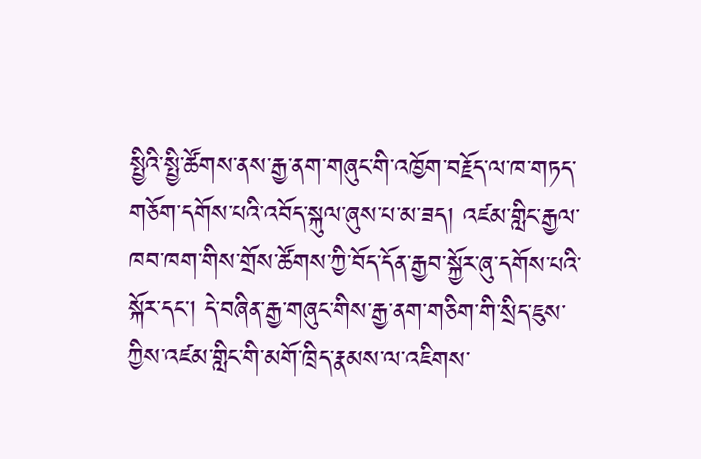སྤྱིའི་སྤྱི་ཚོགས་ནས་རྒྱ་ནག་གཞུང་གི་འཁྱོག་བརྗོད་ལ་ཁ་གཏད་གཅོག་དགོས་པའི་འབོད་སྐུལ་ཞུས་པ་མ་ཟད། འཛམ་གླིང་རྒྱལ་ཁབ་ཁག་གིས་གྲོས་ཚོགས་ཀྱི་བོད་དོན་རྒྱབ་སྐྱོར་ཞུ་དགོས་པའི་སྐོར་དང། དེ་བཞིན་རྒྱ་གཞུང་གིས་རྒྱ་ནག་གཅིག་གི་སྲིད་ཇུས་ཀྱིས་འཛམ་གླིང་གི་མགོ་ཁྲིད་རྣམས་ལ་འཇིགས་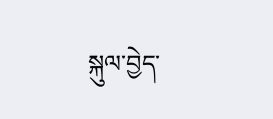སྐུལ་བྱེད་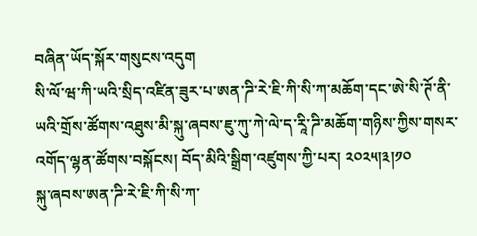བཞིན་ཡོད་སྐོར་གསུངས་འདུག
སི་ལོ་ཝ་ཀི་ཡའི་སྲིད་འཛིན་ཟུར་པ་ཨན་ཌི་རེ་ཇི་ཀི་སི་ཀ་མཆོག་དང་ཨེ་སི་ཊོ་ནི་ཡའི་གྲོས་ཚོགས་འཐུས་མི་སྐུ་ཞབས་ཇུ་ཀུ་ཀེ་ལེ་ད་རཱི་ཌི་མཆོག་གཉིས་ཀྱིས་གསར་འགོད་ལྷན་ཚོགས་བསྐོངས། བོད་མིའི་སྒྲིག་འཛུགས་ཀྱི་པར། ༢༠༢༥།༣།༡༠
སྐུ་ཞབས་ཨན་ཌི་རེ་ཇི་ཀི་སི་ཀ་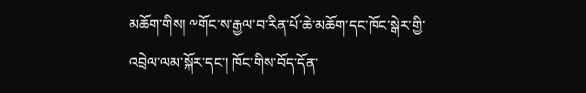མཆོག་གིས། ༸གོང་ས་རྒྱལ་བ་རིན་པོ་ཆེ་མཆོག་དང་ཁོང་སྒེར་གྱི་འབྲེལ་ལམ་སྐོར་དང་། ཁོང་གིས་བོད་དོན་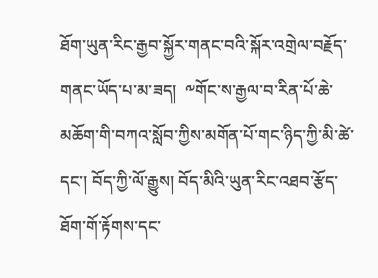ཐོག་ཡུན་རིང་རྒྱབ་སྐྱོར་གནང་བའི་སྐོར་འགྲེལ་བརྗོད་གནང་ཡོད་པ་མ་ཟད།  ༸གོང་ས་རྒྱལ་བ་རིན་པོ་ཆེ་མཆོག་གི་བཀའ་སློབ་ཀྱིས་མགོན་པོ་གང་ཉིད་ཀྱི་མི་ཚེ་དང་། བོད་ཀྱི་ལོ་རྒྱུས། བོད་མིའི་ཡུན་རིང་འཐབ་རྩོད་ཐོག་གོ་རྟོགས་དང་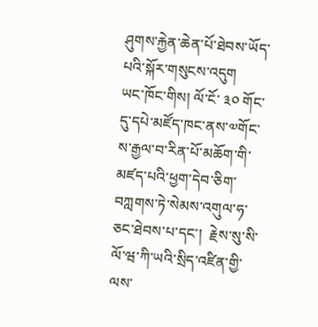ཤུགས་རྐྱེན་ཆེན་པོ་ཐེབས་ཡོད་པའི་སྐོར་གསུངས་འདུག
ཡང་ཁོང་གིས། ལོ་ངོ་ ༣༠ གོང་དུ་དཔེ་མཛོད་ཁང་ནས་༧གོང་ས་རྒྱལ་བ་རིན་པོ་མཆོག་གི་མཛད་པའི་ཕྱག་དེབ་ཅིག་བཀླགས་ཏེ་སེམས་འགུལ་ཧ་ཅང་ཐེབས་པ་དང་།  རྗེས་སུ་སི་ལོ་ཝ་ཀི་ཡའི་སྲིད་འཛིན་གྱི་ལས་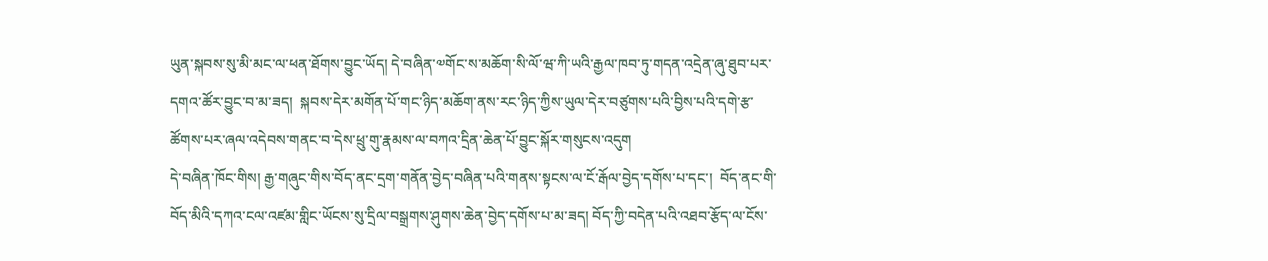ཡུན་སྐབས་སུ་མི་མང་ལ་ཕན་ཐོགས་བྱུང་ཡོད། དེ་བཞིན་༧གོང་ས་མཆོག་སི་ལོ་ཝ་ཀི་ཡའི་རྒྱལ་ཁབ་ཏུ་གདན་འདྲེན་ཞུ་ཐུབ་པར་དགའ་ཚོར་བྱུང་བ་མ་ཟད།  སྐབས་དེར་མགོན་པོ་གང་ཉིད་མཆོག་ནས་རང་ཉིད་ཀྱིས་ཡུལ་དེར་བཙུགས་པའི་བྱིས་པའི་དགེ་རྩ་ཚོགས་པར་ཞལ་འདེབས་གནང་བ་དེས་ཕྲུ་གུ་རྣམས་ལ་བཀའ་དྲིན་ཆེན་པོ་བྱུང་སྐོར་གསུངས་འདུག
དེ་བཞིན་ཁོང་གིས། རྒྱ་གཞུང་གིས་བོད་ནང་དྲག་གནོན་བྱེད་བཞིན་པའི་གནས་སྟངས་ལ་ངོ་རྒོལ་བྱེད་དགོས་པ་དང་།  བོད་ནང་གི་བོད་མིའི་དཀའ་ངལ་འཛམ་གླིང་ཡོངས་སུ་དྲིལ་བསྒྲགས་ཤུགས་ཆེན་བྱེད་དགོས་པ་མ་ཟད། བོད་ཀྱི་བདེན་པའི་འཐབ་རྩོད་ལ་ངོས་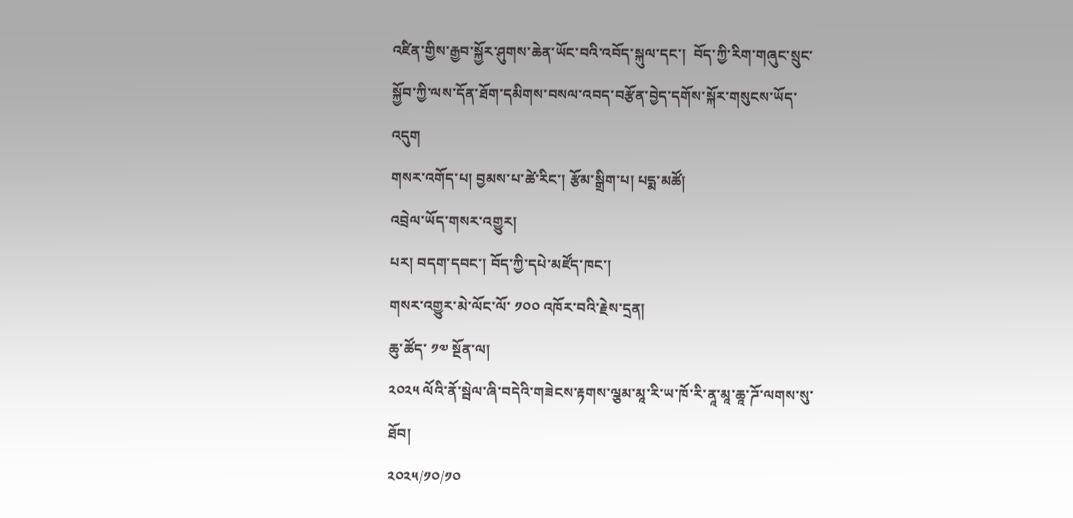འཛིན་གྱིས་རྒྱབ་སྐྱོར་ཤུགས་ཆེན་ཡོང་བའི་འབོད་སྐུལ་དང་།  བོད་ཀྱི་རིག་གཞུང་སྲུང་སྐྱོབ་ཀྱི་ལས་དོན་ཐོག་དམིགས་བསལ་འབད་བརྩོན་བྱེད་དགོས་སྐོར་གསུངས་ཡོད་འདུག
གསར་འགོད་པ། བྱམས་པ་ཚེ་རིང་། རྩོམ་སྒྲིག་པ། པདྨ་མཚོ།
འབྲེལ་ཡོད་གསར་འགྱུར།
པར། བདག་དབང་། བོད་ཀྱི་དཔེ་མཛོད་ཁང་།
གསར་འགྱུར་མེ་ལོང་ལོ་ ༡༠༠ འཁོར་བའི་རྗེས་དྲན།
ཆུ་ཚོད་ ༡༧ སྔོན་ལ།
༢༠༢༥ ལོའི་ནོ་སྦེལ་ཞི་བདེའི་གཟེངས་རྟགས་ལྕམ་མཱ་རི་ཡ་ཁོ་རི་ནཱ་མཱ་ཆཱ་ཌོ་ལགས་སུ་ཐོབ།
༢༠༢༥/༡༠/༡༠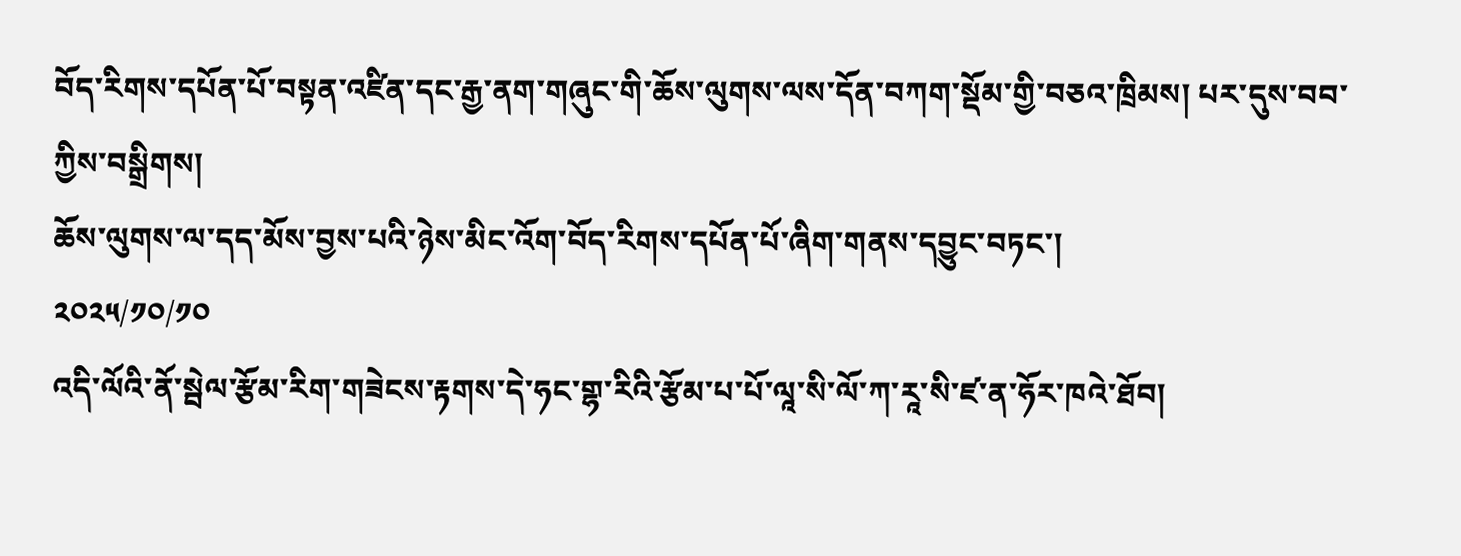བོད་རིགས་དཔོན་པོ་བསྟན་འཛིན་དང་རྒྱ་ནག་གཞུང་གི་ཆོས་ལུགས་ལས་དོན་བཀག་སྡོམ་གྱི་བཅའ་ཁྲིམས། པར་དུས་བབ་ཀྱིས་བསྒྲིགས།
ཆོས་ལུགས་ལ་དད་མོས་བྱས་པའི་ཉེས་མིང་འོག་བོད་རིགས་དཔོན་པོ་ཞིག་གནས་དབྱུང་བཏང་།
༢༠༢༥/༡༠/༡༠
འདི་ལོའི་ནོ་སྦེལ་རྩོམ་རིག་གཟེངས་རྟགས་དེ་ཧང་གྷ་རིའི་རྩོམ་པ་པོ་ལཱ་སི་ལོ་ཀ་རཱ་སི་ཛ་ན་ཧོར་ཁའེ་ཐོབ།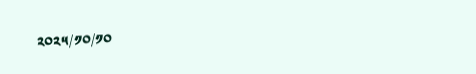༢༠༢༥/༡༠/༡༠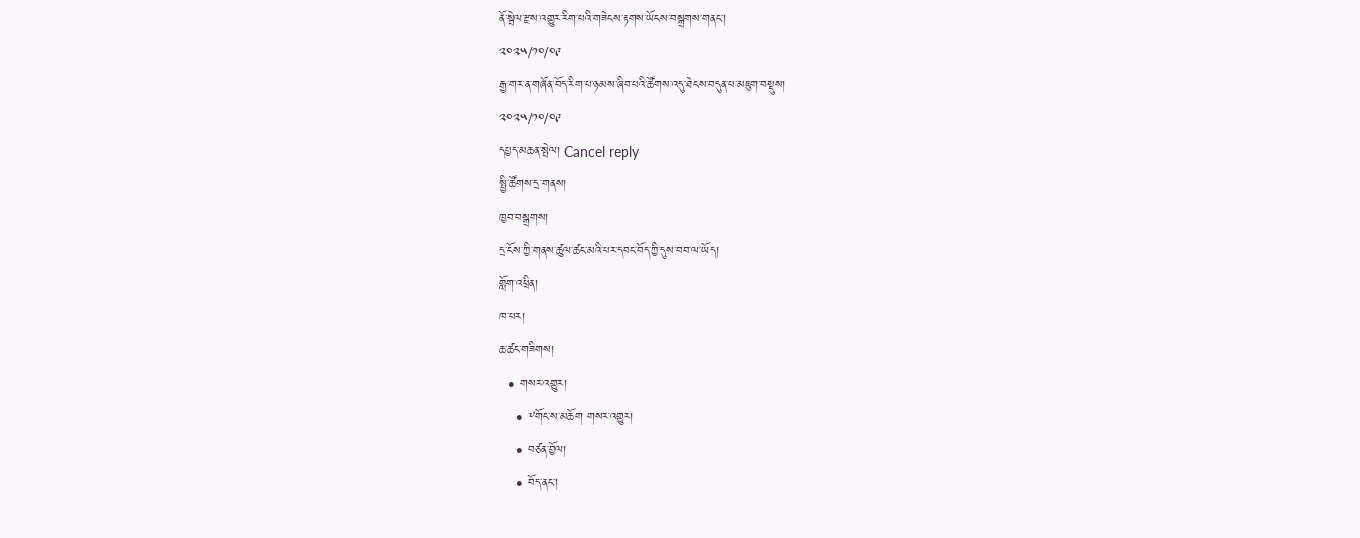ནོ་སྦེལ་རྫས་འགྱུར་རིག་པའི་གཟེངས་རྟགས་ཡོངས་བསྒྲགས་གནང་།
༢༠༢༥/༡༠/༠༩
རྒྱ་གར་ན་གཞོན་བོད་རིག་པ་ཉམས་ཞིབ་པའི་ཚོགས་འདུ་ཐེངས་བདུན་པ་མཇུག་བསྡུས།
༢༠༢༥/༡༠/༠༩
དཔྱད་མཆན་སྤེལ། Cancel reply
སྤྱི་ཚོགས་དྲ་གནས།
ཁྱབ་བསྒྲགས།
དྲ་ངོས་ཀྱི་གནས་ཚུལ་ཚང་མའི་པར་དབང་བོད་ཀྱི་དུས་བབ་ལ་ཡོད།
གློག་འཕྲིན།
ཁ་པར།
ཆ་ཚང་གཟིགས།
  • གསར་འགྱུར།
    • ༸གོང་ས་མཆོག གསར་འགྱུར།
    • བཙན་བྱོལ།
    • བོད་ནང་།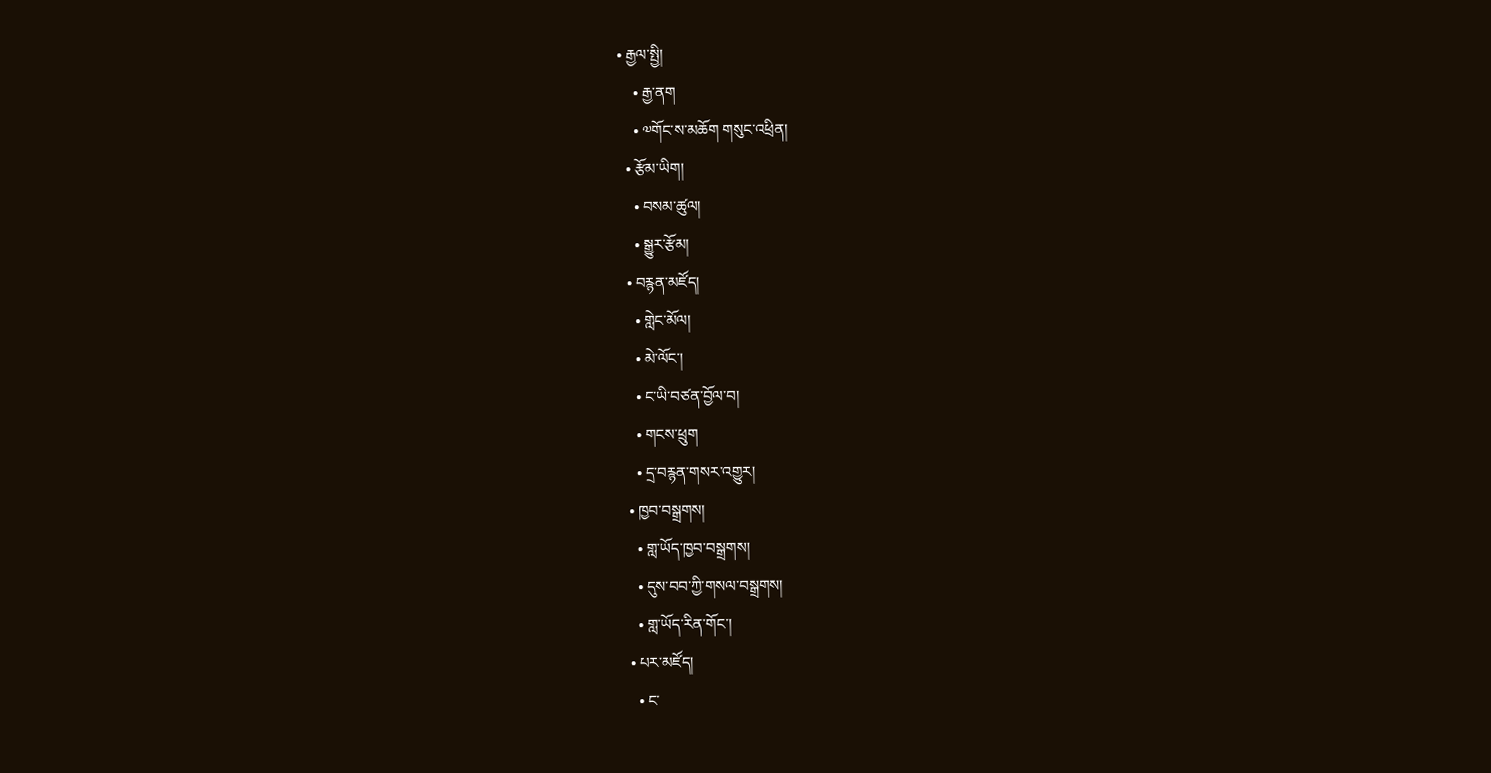• རྒྱལ་སྤྱི།
    • རྒྱ་ནག
    • ༧གོང་ས་མཆོག གསུང་འཕྲིན།
  • རྩོམ་ཡིག།
    • བསམ་ཚུལ།
    • སྒྱུར་རྩོམ།
  • བརྙན་མཛོད།
    • གླེང་མོལ།
    • མེ་ལོང་།
    • ང་ཡི་བཙན་བྱོལ་བ།
    • གངས་ཕྲུག
    • དྲ་བརྙན་གསར་འགྱུར།
  • ཁྱབ་བསྒྲགས།
    • གླ་ཡོད་ཁྱབ་བསྒྲགས།
    • དུས་བབ་ཀྱི་གསལ་བསྒྲགས།
    • གླ་ཡོད་རིན་གོང་།
  • པར་མཛོད།
    • ང་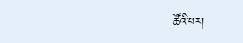ཚོའི་པར།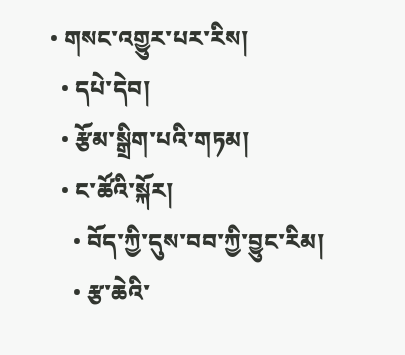• གསང་འགྱུར་པར་རིས།
  • དཔེ་དེབ།
  • རྩོམ་སྒྲིག་པའི་གཏམ།
  • ང་ཚོའི་སྐོར།
    • བོད་ཀྱི་དུས་བབ་ཀྱི་བྱུང་རིམ།
    • རྩ་ཆེའི་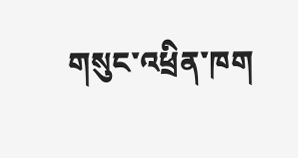གསུང་འཕྲིན་ཁག